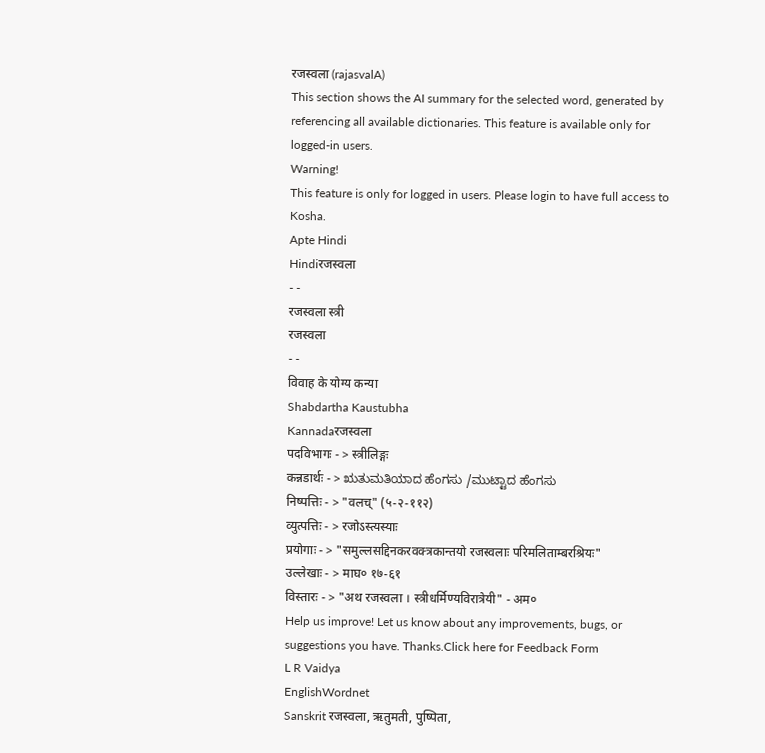रजस्वला (rajasvalA)
This section shows the AI summary for the selected word, generated by referencing all available dictionaries. This feature is available only for logged-in users.
Warning!
This feature is only for logged in users. Please login to have full access to Kosha.
Apte Hindi
Hindiरजस्वला
- -
रजस्वला स्त्री
रजस्वला
- -
विवाह के योग्य कन्या
Shabdartha Kaustubha
Kannadaरजस्वला
पदविभागः - > स्त्रीलिङ्गः
कन्नडार्थः - > ಋತುಮತಿಯಾದ ಹೆಂಗಸು /ಮುಟ್ಟಾದ ಹೆಂಗಸು
निष्पत्तिः - > "वलच्" (५-२-११२)
व्युत्पत्तिः - > रजोऽस्त्यस्याः
प्रयोगाः - > "समुल्लसद्दिनकरवक्त्रकान्तयो रजस्वलाः परिमलिताम्बरश्रियः"
उल्लेखाः - > माघ० १७-६१
विस्तारः - > "अथ रजस्वला । स्त्रीधर्मिण्यविरात्रेयी" - अम०
Help us improve! Let us know about any improvements, bugs, or suggestions you have. Thanks.Click here for Feedback Form
L R Vaidya
EnglishWordnet
Sanskrit रजस्वला, ऋतुमती, पुष्पिता,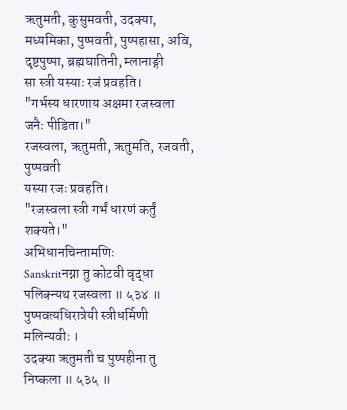ऋतुमती, कुसुमवती, उदक्या, मध्यमिका, पुष्पवती, पुष्पहासा, अवि, दृष्टपुष्पा, ब्रह्मघातिनी, म्लानाङ्गी
सा स्त्री यस्याः रजं प्रवहति।
"गर्भस्य धारणाय अक्षमा रजस्वला जनैः पीडिता।"
रजस्वला, ऋतुमती, ऋतुमति, रजवती, पुष्पवती
यस्या रजः प्रवहति।
"रजस्वला स्त्री गर्भं धारणं कर्तुं शक्यते।"
अभिधानचिन्तामणिः
Sanskritनग्ना तु कोटवी वृद्धा पलिक्न्यथ रजस्वला ॥ ५३४ ॥
पुष्पवत्यधिरात्रेयी स्त्रीधर्मिणी मलिन्यवीः ।
उदक्या ऋतुमती च पुष्पहीना तु निष्कला ॥ ५३५ ॥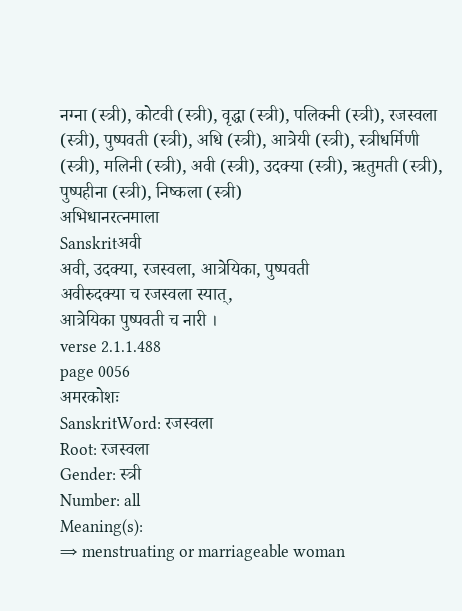नग्ना (स्त्री), कोटवी (स्त्री), वृद्धा (स्त्री), पलिक्नी (स्त्री), रजस्वला (स्त्री), पुष्पवती (स्त्री), अधि (स्त्री), आत्रेयी (स्त्री), स्त्रीधर्मिणी (स्त्री), मलिनी (स्त्री), अवी (स्त्री), उदक्या (स्त्री), ऋतुमती (स्त्री), पुष्पहीना (स्त्री), निष्कला (स्त्री)
अभिधानरत्नमाला
Sanskritअवी
अवी, उदक्या, रजस्वला, आत्रेयिका, पुष्पवती
अवीरुदक्या च रजस्वला स्यात्,
आत्रेयिका पुष्पवती च नारी ।
verse 2.1.1.488
page 0056
अमरकोशः
SanskritWord: रजस्वला
Root: रजस्वला
Gender: स्त्री
Number: all
Meaning(s):
⇒ menstruating or marriageable woman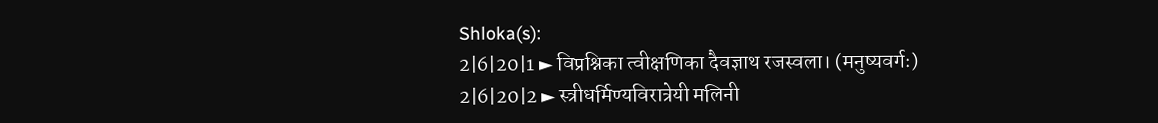Shloka(s):
2|6|20|1 ► विप्रश्निका त्वीक्षणिका दैवज्ञाथ रजस्वला। (मनुष्यवर्गः)
2|6|20|2 ► स्त्रीधर्मिण्यविरात्रेयी मलिनी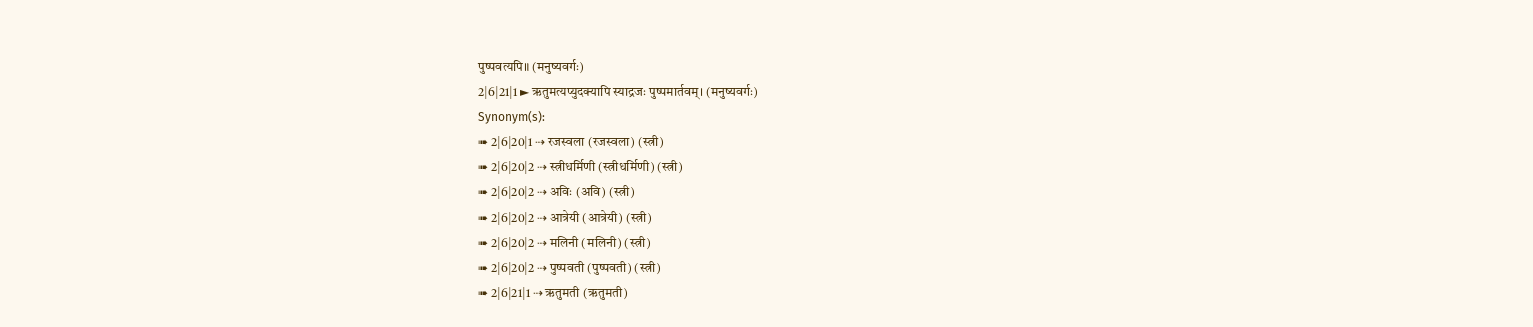पुष्पवत्यपि॥ (मनुष्यवर्गः)
2|6|21|1 ► ऋतुमत्यप्युदक्यापि स्याद्रजः पुष्पमार्तवम्। (मनुष्यवर्गः)
Synonym(s):
➠ 2|6|20|1 ⇢ रजस्वला (रजस्वला) (स्त्री)
➠ 2|6|20|2 ⇢ स्त्रीधर्मिणी (स्त्रीधर्मिणी) (स्त्री)
➠ 2|6|20|2 ⇢ अविः (अवि) (स्त्री)
➠ 2|6|20|2 ⇢ आत्रेयी (आत्रेयी) (स्त्री)
➠ 2|6|20|2 ⇢ मलिनी (मलिनी) (स्त्री)
➠ 2|6|20|2 ⇢ पुष्पवती (पुष्पवती) (स्त्री)
➠ 2|6|21|1 ⇢ ऋतुमती (ऋतुमती)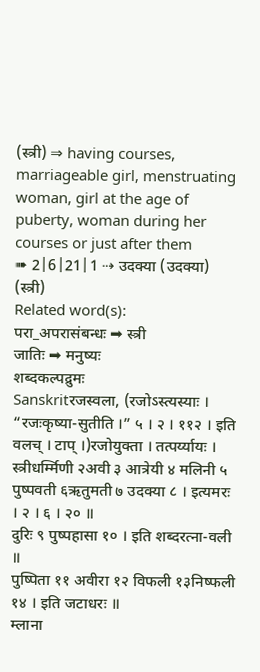(स्त्री) ⇒ having courses, marriageable girl, menstruating woman, girl at the age of puberty, woman during her courses or just after them
➠ 2|6|21|1 ⇢ उदक्या (उदक्या) (स्त्री)
Related word(s):
परा_अपरासंबन्धः ➡ स्त्री
जातिः ➡ मनुष्यः
शब्दकल्पद्रुमः
Sanskritरजस्वला, (रजोऽस्त्यस्याः । “रजःकृष्या-सुतीति ।” ५ । २ । ११२ । इति वलच् । टाप् ।)रजोयुक्ता । तत्पर्य्यायः । स्त्रीधर्म्मिणी २अवी ३ आत्रेयी ४ मलिनी ५ पुष्पवती ६ऋतुमती ७ उदक्या ८ । इत्यमरः । २ । ६ । २० ॥
दुरिः ९ पुष्पहासा १० । इति शब्दरत्ना-वली ॥
पुष्पिता ११ अवीरा १२ विफली १३निष्फली १४ । इति जटाधरः ॥
म्लाना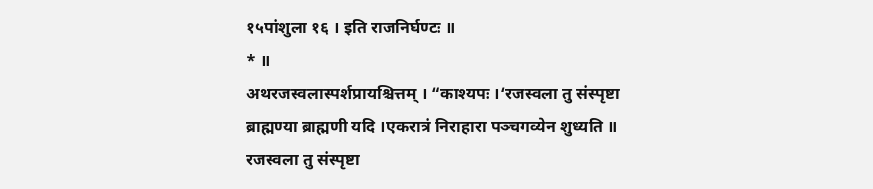१५पांशुला १६ । इति राजनिर्घण्टः ॥
* ॥
अथरजस्वलास्पर्शप्रायश्चित्तम् । “काश्यपः ।‘रजस्वला तु संस्पृष्टा ब्राह्मण्या ब्राह्मणी यदि ।एकरात्रं निराहारा पञ्चगव्येन शुध्यति ॥
रजस्वला तु संस्पृष्टा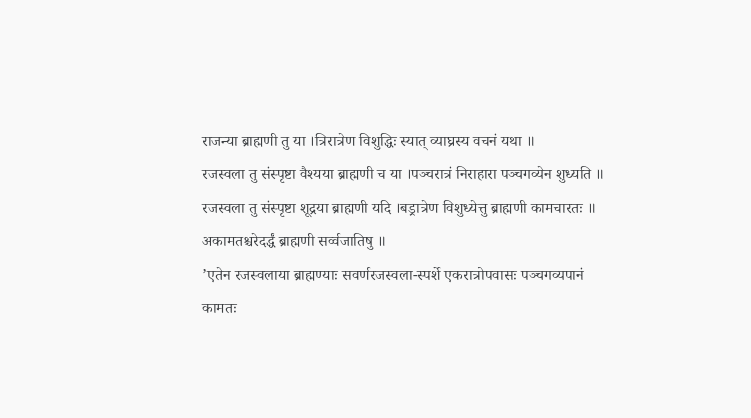राजन्या ब्राह्मणी तु या ।त्रिरात्रेण विशुद्धिः स्यात् व्याघ्रस्य वचनं यथा ॥
रजस्वला तु संस्पृष्टा वैश्यया ब्राह्मणी च या ।पञ्चरात्रं निराहारा पञ्चगव्येन शुध्यति ॥
रजस्वला तु संस्पृष्टा शूद्रया ब्राह्मणी यदि ।बड्रात्रेण विशुध्येत्तु ब्राह्मणी कामचारतः ॥
अकामतश्चरेदर्द्धं ब्राह्मणी सर्व्वजातिषु ॥
’एतेन रजस्वलाया ब्राह्मण्याः सवर्णरजस्वला-स्पर्शे एकरात्रोपवासः पञ्चगव्यपानं कामतः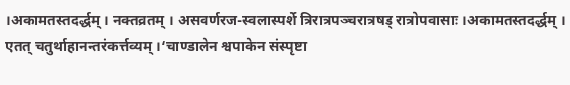।अकामतस्तदर्द्धम् । नक्तव्रतम् । असवर्णरज-स्वलास्पर्शे त्रिरात्रपञ्चरात्रषड् रात्रोपवासाः ।अकामतस्तदर्द्धम् । एतत् चतुर्थाहानन्तरंकर्त्तव्यम् ।‘चाण्डालेन श्वपाकेन संस्पृष्टा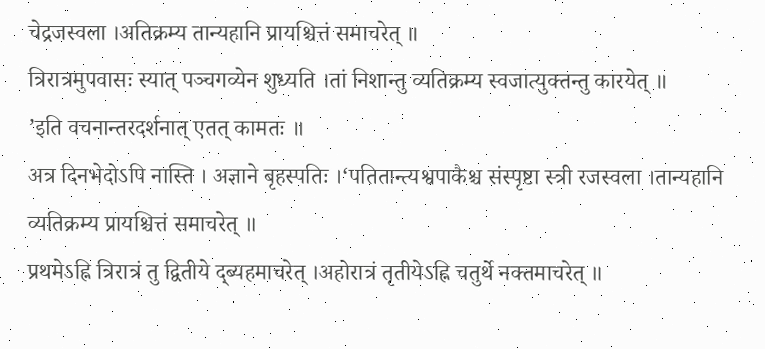चेद्रजस्वला ।अतिक्रम्य तान्यहानि प्रायश्चित्तं समाचरेत् ॥
त्रिरात्रमुपवासः स्यात् पञ्चगव्येन शुध्यति ।तां निशान्तु व्यतिक्रम्य स्वजात्युक्तन्तु कारयेत् ॥
’इति वचनान्तरदर्शनात् एतत् कामतः ॥
अत्र दिनभेदोऽपि नास्ति । अज्ञाने बृहस्पतिः ।‘पतितान्त्यश्वपाकैश्च संस्पृष्टा स्त्री रजस्वला ।तान्यहानि व्यतिक्रम्य प्रायश्चित्तं समाचरेत् ॥
प्रथमेऽह्नि त्रिरात्रं तु द्वितीये द्ब्यहमाचरेत् ।अहोरात्रं तृतीयेऽह्नि चतुर्थे नक्तमाचरेत् ॥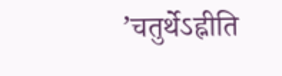’चतुर्थेऽह्नीति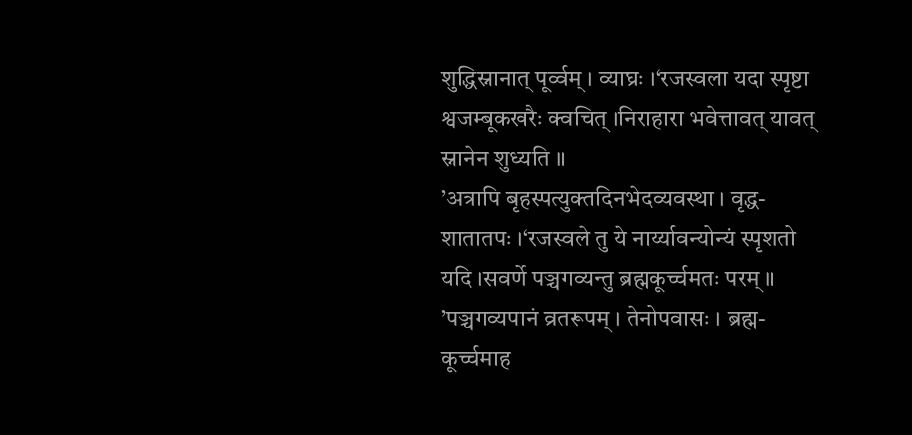शुद्धिस्नानात् पूर्व्वम् । व्याघ्रः ।‘रजस्वला यदा स्पृष्टा श्वजम्बूकखरैः क्वचित् ।निराहारा भवेत्तावत् यावत् स्नानेन शुध्यति ॥
’अत्रापि बृहस्पत्युक्तदिनभेदव्यवस्था । वृद्ध-शातातपः ।‘रजस्वले तु ये नार्य्यावन्योन्यं स्पृशतो यदि ।सवर्णे पञ्चगव्यन्तु ब्रह्मकूर्च्चमतः परम् ॥
’पञ्चगव्यपानं व्रतरूपम् । तेनोपवासः । ब्रह्म-कूर्च्चमाह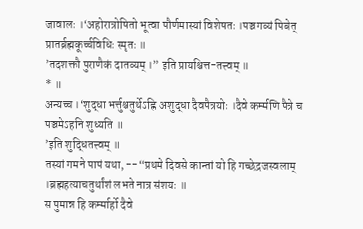जावालः ।‘अहोरात्रोषितो भूत्वा पौर्णमास्यां विशेषतः ।पञ्चगव्यं पिबेत् प्रातर्ब्रह्मकूर्च्चविधिः स्मृतः ॥
’तदशक्तौ पुराणैकं दातव्यम् ।” इति प्रायश्चित्त-तत्त्वम् ॥
* ॥
अन्यच्च ।‘शुद्धा भर्त्तुश्चतुर्थेऽह्नि अशुद्धा दैवपैत्रयोः ।दैवे कर्म्मणि पैत्रे च पञ्चमेऽहनि शुध्यति ॥
’इति शुद्धितत्त्वम् ॥
तस्यां गमने पापं यथा, --“प्रथमे दिवसे कान्तां यो हि गच्छेद्रजस्वलाम् ।ब्रह्महत्याचतुर्थांशं लभते नात्र संशयः ॥
स पुमान्न हि कर्म्मार्हो दैवे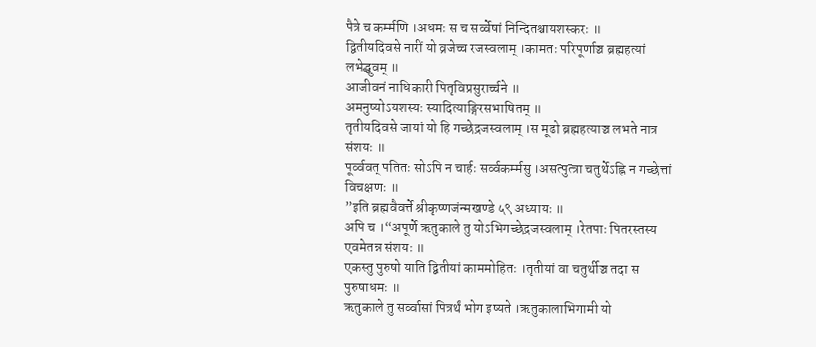पैत्रे च कर्म्मणि ।अधमः स च सर्व्वेषां निन्दितश्चायशस्करः ॥
द्वितीयदिवसे नारीं यो व्रजेच्च रजस्वलाम् ।कामतः परिपूर्णाञ्च ब्रह्महत्यां लभेद्ध्रुवम् ॥
आजीवनं नाधिकारी पितृविप्रसुरार्च्चने ॥
अमनुष्योऽयशस्यः स्यादित्याङ्गिरसभाषितम् ॥
तृतीयदिवसे जायां यो हि गच्छेद्रजस्वलाम् ।स मूढो ब्रह्महत्याञ्च लभते नात्र संशयः ॥
पूर्व्ववत् पतितः सोऽपि न चार्हः सर्व्वकर्म्मसु ।असत्पुत्त्रा चतुर्थेऽह्नि न गच्छेत्तां विचक्षणः ॥
”इति ब्रह्मवैवर्त्ते श्रीकृष्णजंन्मखण्डे ५९ अध्यायः ॥
अपि च ।“अपूर्णे ऋतुकाले तु योऽभिगच्छेद्रजस्वलाम् ।रेतपाः पितरस्तस्य एवमेतन्न संशयः ॥
एकस्तु पुरुषो याति द्बितीयां काममोहितः ।तृतीयां वा चतुर्थीञ्च तदा स पुरुषाधमः ॥
ऋतुकाले तु सर्व्वासां पित्रर्थं भोग इष्यते ।ऋतुकालाभिगामी यो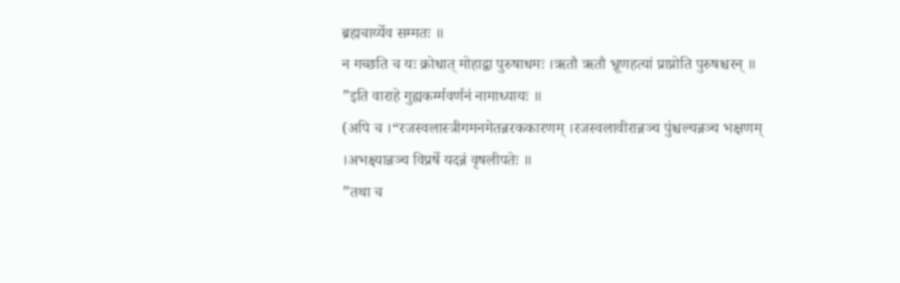ब्रह्मचार्य्येव सम्मतः ॥
न गच्छति च यः क्रोधात् मोहाद्वा पुरुषाधमः ।ऋतौ ऋतौ भ्रूणहत्यां प्राप्नोति पुरुषश्चरन् ॥
”इति वाराहे गुह्यकर्म्मवर्णनं नामाध्यायः ॥
(अपि च ।“रजस्वलास्त्रीगमनमेतन्नरककारणम् ।रजस्वलावीरान्नञ्च पुंश्चल्यन्नञ्च भक्षणम् ।अभक्ष्यान्नञ्च विप्रर्षे यदन्नं वृषलीपतेः ॥
”तथा च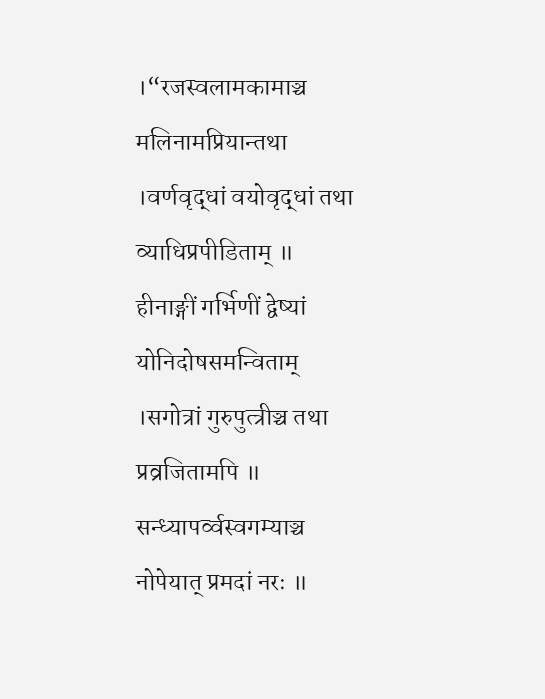।“रजस्वलामकामाञ्च मलिनामप्रियान्तथा ।वर्णवृद्धां वयोवृद्धां तथा व्याधिप्रपीडिताम् ॥
हीनाङ्गीं गर्भिणीं द्वेष्यां योनिदोषसमन्विताम् ।सगोत्रां गुरुपुत्त्रीञ्च तथा प्रव्रजितामपि ॥
सन्ध्यापर्व्वस्वगम्याञ्च नोपेयात् प्रमदां नरः ॥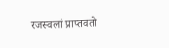रजस्वलां प्राप्तवतो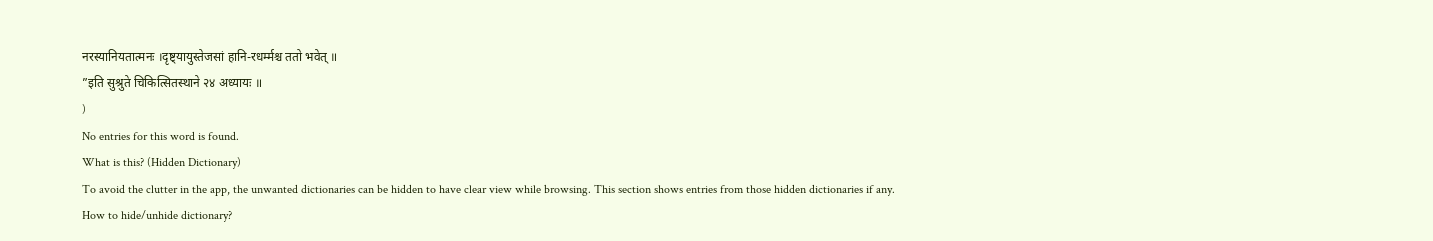नरस्यानियतात्मनः ।दृष्ट्यायुस्तेजसां हानि-रधर्म्मश्च ततो भवेत् ॥
”इति सुश्रुते चिकित्सितस्थाने २४ अध्यायः ॥
)
No entries for this word is found.
What is this? (Hidden Dictionary)
To avoid the clutter in the app, the unwanted dictionaries can be hidden to have clear view while browsing. This section shows entries from those hidden dictionaries if any.
How to hide/unhide dictionary?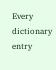Every dictionary entry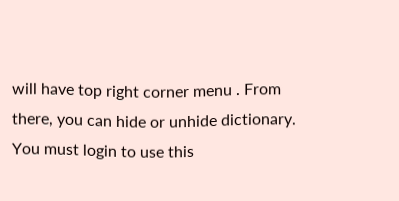will have top right corner menu . From there, you can hide or unhide dictionary. You must login to use this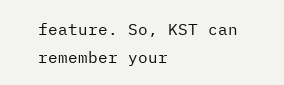feature. So, KST can remember your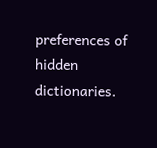preferences of hidden dictionaries.